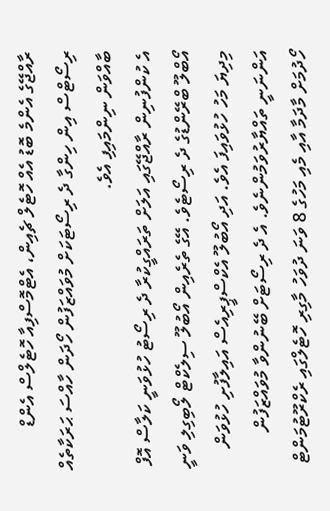ރާއްޖޭގެ އެންމެ ބޮޑު އެއް ހޮޓެލް ޗެއިން، އެޓްމޮސްފިއާ ހޮޓެލްސް އެންޑް ރިސޯޓްސް އިން ހިންގާ ދެ ރިސޯޓަކަށް މުވައްޒަފުން ހޯދަން ހާއްސަ ޙަރަކާތެއް ބާއްވަން ނިންމައިފި އެވެ.
އެ ކުންފުނިން ރާއްޖޭގައި އަލަށް ތަރައްގީކުރާ ދެ ރިސޯޓު ހުޅުވަނީ ކަލާސް އޮފް އޯބްލޫ ބްރޭންޑުގެ ދެ ރިސޯޓެވެ. އޭގެ ތެރެއިން އޯބުލޫ ސިލެކްޓް ލޯބިގިލި ވަނީ މިދިޔަ މަހު ހުޅުވައިފަ އެވެ. އަދި އޯބުލޫ އެކްސްޕީރިއެސް އައިލާފުށި ހުޅުވަން އަންނަނީ ތައްޔާރުވަމުންނެވެ. އެ ދެ ރިސޯޓަށް ބޭނުންވާ މުވައްޒަފުން ހޯދުމަށް މާދަމާ އާއި މެއި މަހުގެ 8 ވަނަ ދުވަހު މާގިރި ހޮޓެލްގައި ރެކްރޫޓުމަންޓް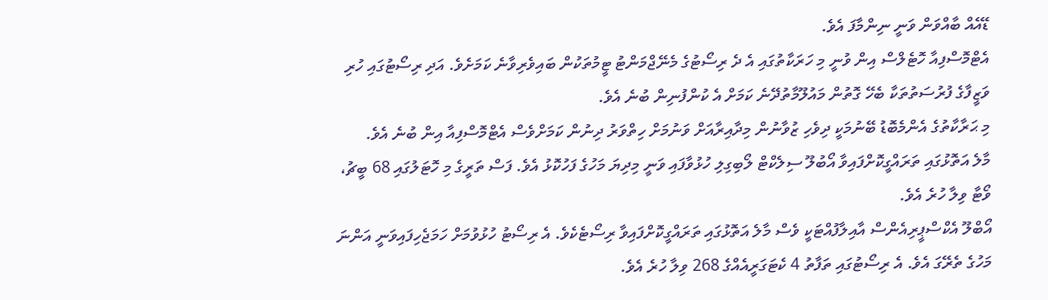ޑޭއެއް ބާއްވަން ވަނީ ނިންމާފަ އެވެ.
އެޓްމޮސްފިއާ ހޮޓެލްސް އިން ވުނީ މި ހަރަކާތުގައި އެ ދެ ރިސޯޓުގެ މެނޭޖްމަންޓު ޓީމުތަކުން ބައިވެރިވާނެ ކަމަށެވެ. އަދި ރިސޯޓުގައި ހުރި ވަޒީފާގެ ފުރުސަތުތަކާ ބެހޭ ގޮތުން މައުލޫމާތުދޭނެ ކަމަށް އެ ކުންފުނިން ބުނެ އެވެ.
މި ޙަރާކާތުގެ އެންމެބޮޑު ބޭނުމަކީ ދިވެހި ޒުވާނުން މިދާއިރާއަށް ވަނުމަށް ހިތްވަރު ދިނުން ކަމަށްވެސް އެޓްމޮސްފިއާ އިން ބުނެ އެވެ.
މާލެ އަތޮޅުގައި ތަރައްގީކޮށްފައިވާ އޯބުލޫ ސިލެކްޓް ލޯބިގިލި ހުޅުވާފައި ވަނީ މިދިޔަ މަހުގެ ފަހުކޮޅު އެވެ. ފަސް ތަރީގެ މި ހޮޓަލުގައި 68 ބީޗު، ވޯޓާ ވިލާ ހުރެ އެވެ.
އޯބްލޫ އެކްސްޕީރިއެންސް އާއިލާފުއްޓަކީ ވެސް މާލެ އަތޮޅުގައި ތަރައްގީކޮށްފައިވާ ރިސޯޓެކެވެ. އެ ރިސޯޓު ހުޅުވުމަށް ހަމަޖެހިފައިވަނީ އަންނަ މަހުގެ ތެރޭގަ އެވެ. އެ ރިސޯޓުގައި ތަފާތު 4 ކެޓަގަރީއެއްގެ 268 ވިލާ ހުރެ އެވެ.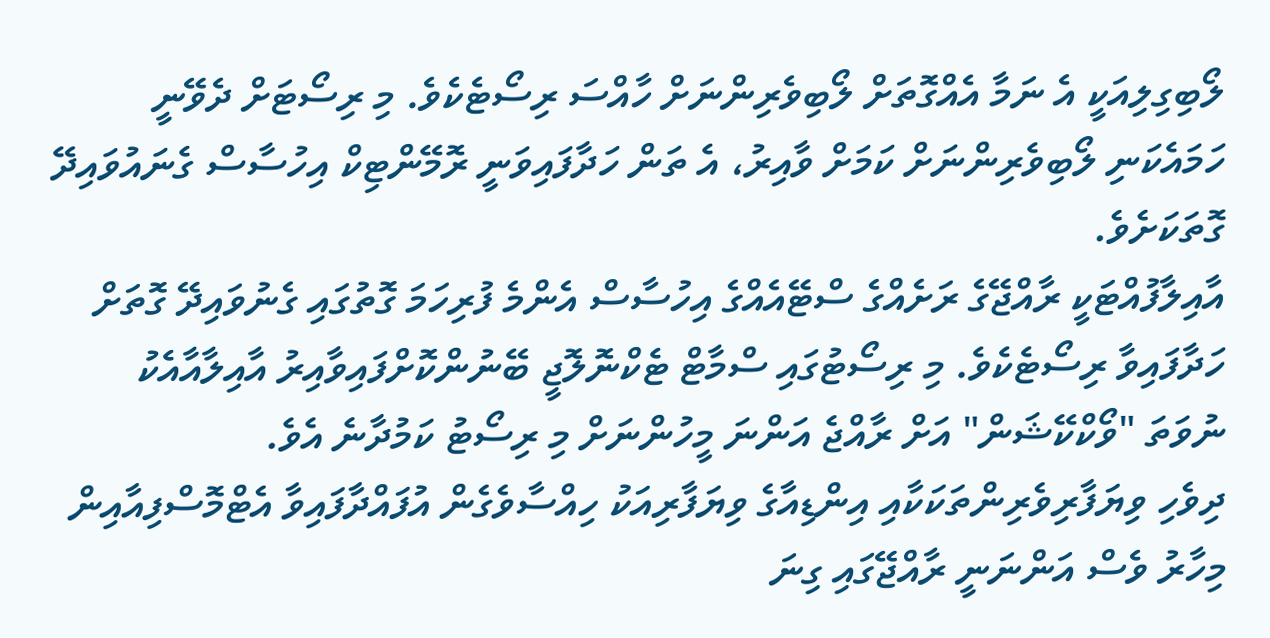ލޯބިގިލިއަކީ އެ ނަމާ އެއްގޮތަށް ލޯބިވެރިންނަށް ހާއްސަ ރިސޯޓެކެވެ. މި ރިސޯޓަށް ދެވޭނީ ހަމައެކަނި ލޯބިވެރިންނަށް ކަމަށް ވާއިރު، އެ ތަން ހަދާފައިވަނީ ރޮމޭންޓިކް އިހުސާސް ގެނައުވައިދޭ ގޮތަކަށެވެ.
އާއިލާފުއްޓަކީ ރާއްޖޭގެ ރަށެއްގެ ސްޓޭއެއްގެ އިހުސާސް އެންމެ ފުރިހަމަ ގޮތުގައި ގެނުވައިދޭ ގޮތަށް ހަދާފައިވާ ރިސޯޓެކެވެ. މި ރިސޯޓުގައި ސްމާޓް ޓެކްނޮލޮޖީ ބޭނުންކޮށްފައިވާއިރު އާއިލާއާއެކު ނުވަތަ "ވޯކްކޭޝަން" އަށް ރާއްޖެ އަންނަ މީހުންނަށް މި ރިސޯޓު ކަމުދާނެ އެވެ.
ދިވެހި ވިޔަފާރިވެރިންތަކަކާއި އިންޑިއާގެ ވިޔަފާރިއަކު ހިއްސާވެގެން އުފައްދާފައިވާ އެޓްމޮސްފިއާއިން މިހާރު ވެސް އަންނަނީ ރާއްޖޭގައި ގިނަ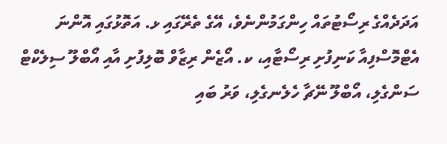އަދަދެއްގެ ރިސޯޓުތައް ހިންގަމުންނެވެ، އޭގެ ތެރޭގައި ޅ. އަތޮޅުގައި އޮންނަ އެޓްމޮސްފިއާ ކަނިފުށި ރިސޯޓާއި، ކ. އޯޒެން ރިޒާވް ބޮލިފުށި އާއި އޯބްލޫ ސިލެކްޓް ސަންގެލި، އޯބްލޫ ނޭޗާ ހެލެނގެލި، ވަރު ބައި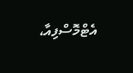އެޓްމޮސްފިއާ،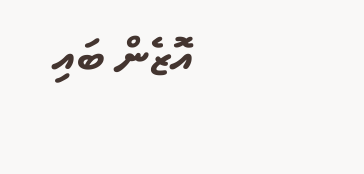އޮޒެން ބައި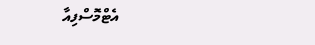އެޓްމޮސްފިއާ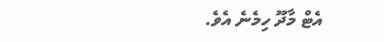އެޓް މާދޫ ހިމެނެ އެވެ.